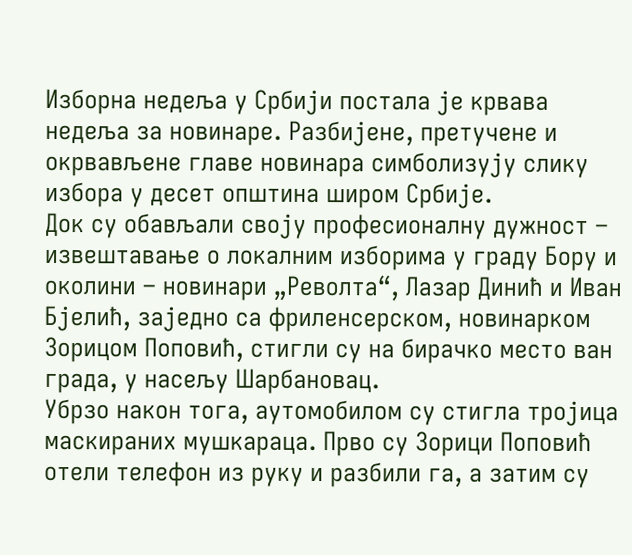Изборна недеља у Србији постала је крвава недеља за новинаре. Разбијене, претучене и окрвављене главе новинара симболизују слику избора у десет општина широм Србије.
Док су обављали своју професионалну дужност – извештавање о локалним изборима у граду Бору и околини – новинари „Револта“, Лазар Динић и Иван Бјелић, заједно са фриленсерском, новинарком Зорицом Поповић, стигли су на бирачко место ван града, у насељу Шарбановац.
Убрзо након тога, аутомобилом су стигла тројица маскираних мушкараца. Прво су Зорици Поповић отели телефон из руку и разбили га, а затим су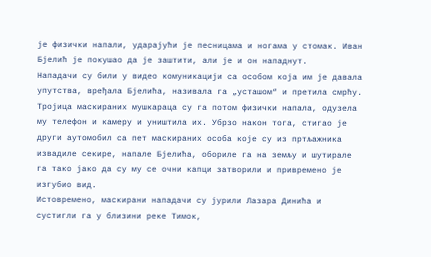је физички напали, ударајући је песницама и ногама у стомак. Иван Бјелић је покушао да је заштити, али је и он нападнут.
Нападачи су били у видео комуникацији са особом која им је давала упутства, вређала Бјелића, називала га „усташом“ и претила смрћу.
Тројица маскираних мушкараца су га потом физички напала, одузела му телефон и камеру и уништила их. Убрзо након тога, стигао је други аутомобил са пет маскираних особа које су из пртљажника извадиле секире, напале Бјелића, обориле га на земљу и шутирале га тако јако да су му се очни капци затворили и привремено је изгубио вид.
Истовремено, маскирани нападачи су јурили Лазара Динића и сустигли га у близини реке Тимок,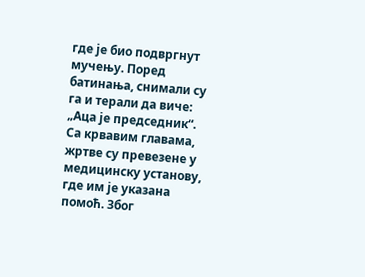где је био подвргнут мучењу. Поред батинања, снимали су га и терали да виче: „Аца је председник“.
Са крвавим главама, жртве су превезене у медицинску установу, где им је указана помоћ. Због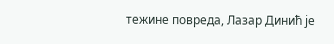тежине повреда, Лазар Динић је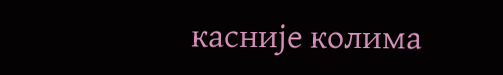касније колима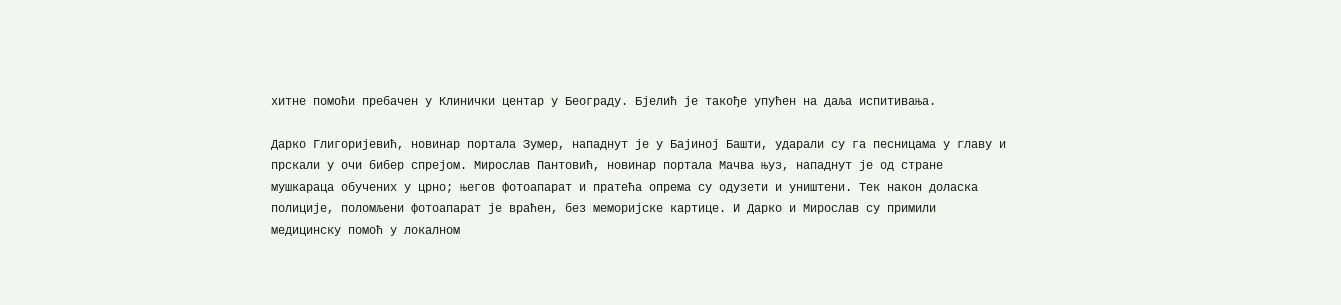хитне помоћи пребачен у Клинички центар у Београду. Бјелић је такође упућен на даља испитивања.

Дарко Глигоријевић, новинар портала Зумер, нападнут је у Бајиној Башти, ударали су га песницама у главу и прскали у очи бибер спрејом. Мирослав Пантовић, новинар портала Мачва њуз, нападнут је од стране мушкараца обучених у црно; његов фотоапарат и пратећа опрема су одузети и уништени. Тек након доласка полиције, поломљени фотоапарат је враћен, без меморијске картице. И Дарко и Мирослав су примили медицинску помоћ у локалном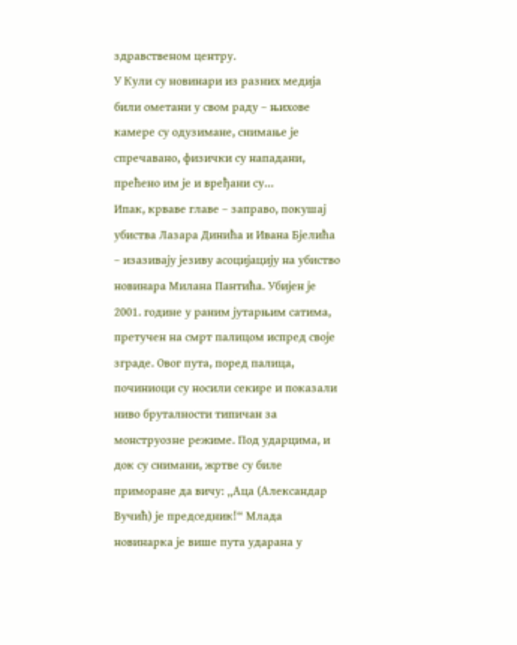здравственом центру.
У Кули су новинари из разних медија били ометани у свом раду – њихове камере су одузимане, снимање је спречавано, физички су нападани, прећено им је и вређани су…
Ипак, крваве главе – заправо, покушај убиства Лазара Динића и Ивана Бјелића – изазивају језиву асоцијацију на убиство новинара Милана Пантића. Убијен је 2001. године у раним јутарњим сатима, претучен на смрт палицом испред своје зграде. Овог пута, поред палица, починиоци су носили секире и показали ниво бруталности типичан за монструозне режиме. Под ударцима, и док су снимани, жртве су биле приморане да вичу: „Аца (Александар Вучић) је председник!“ Млада новинарка је више пута ударана у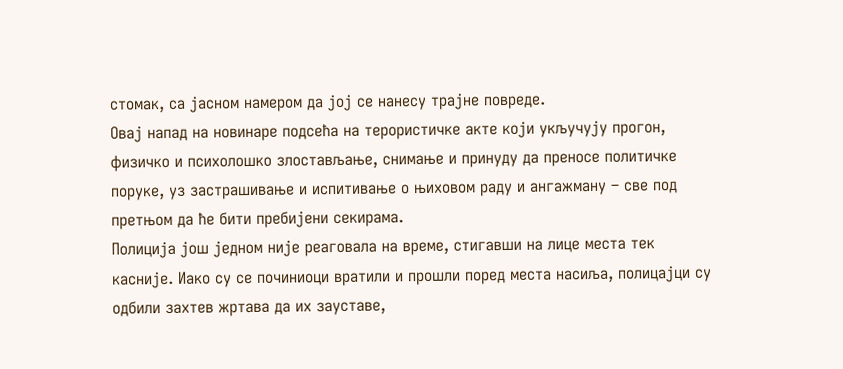стомак, са јасном намером да јој се нанесу трајне повреде.
Овај напад на новинаре подсећа на терористичке акте који укључују прогон, физичко и психолошко злостављање, снимање и принуду да преносе политичке поруке, уз застрашивање и испитивање о њиховом раду и ангажману – све под претњом да ће бити пребијени секирама.
Полиција још једном није реаговала на време, стигавши на лице места тек касније. Иако су се починиоци вратили и прошли поред места насиља, полицајци су одбили захтев жртава да их зауставе,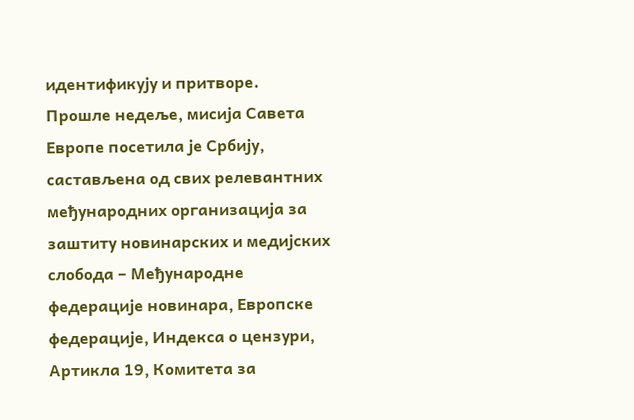идентификују и притворе.
Прошле недеље, мисија Савета Европе посетила је Србију, састављена од свих релевантних међународних организација за заштиту новинарских и медијских слобода – Међународне федерације новинара, Европске федерације, Индекса о цензури, Артикла 19, Комитета за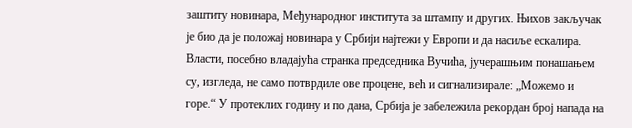заштиту новинара, Међународног института за штампу и других. Њихов закључак је био да је положај новинара у Србији најтежи у Европи и да насиље ескалира.
Власти, посебно владајућа странка председника Вучића, јучерашњим понашањем су, изгледа, не само потврдиле ове процене, већ и сигнализирале: „Можемо и горе.“ У протеклих годину и по дана, Србија је забележила рекордан број напада на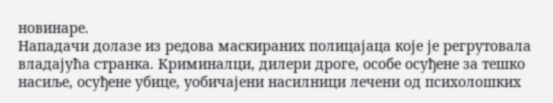новинаре.
Нападачи долазе из редова маскираних полицајаца које је регрутовала владајућа странка. Криминалци, дилери дроге, особе осуђене за тешко насиље, осуђене убице, уобичајени насилници лечени од психолошких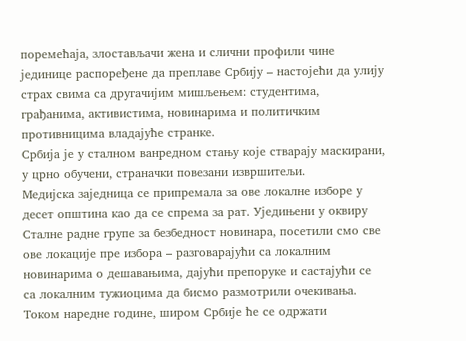поремећаја, злостављачи жена и слични профили чине јединице распоређене да преплаве Србију – настојећи да улију страх свима са другачијим мишљењем: студентима, грађанима, активистима, новинарима и политичким противницима владајуће странке.
Србија је у сталном ванредном стању које стварају маскирани, у црно обучени, страначки повезани извршитељи.
Медијска заједница се припремала за ове локалне изборе у десет општина као да се спрема за рат. Уједињени у оквиру Сталне радне групе за безбедност новинара, посетили смо све ове локације пре избора – разговарајући са локалним новинарима о дешавањима, дајући препоруке и састајући се са локалним тужиоцима да бисмо размотрили очекивања.
Током наредне године, широм Србије ће се одржати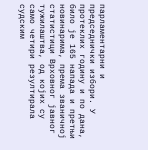парламентарни и председнички избори. У протеклих годину и по дана, било је 165 напада и претњи новинарима, према званичној статистици Врховног јавног тужилаштва, од којих су само четири резултирала судским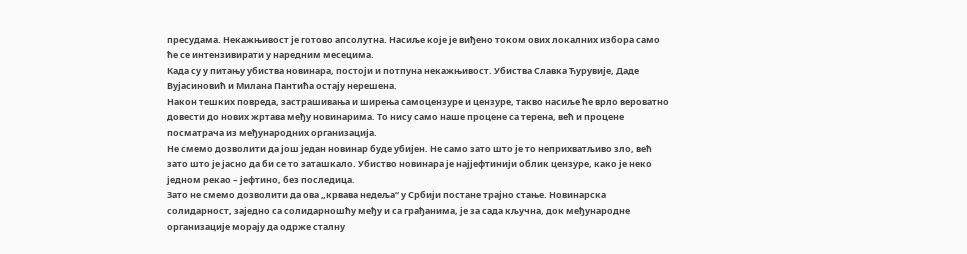пресудама. Некажњивост је готово апсолутна. Насиље које је виђено током ових локалних избора само ће се интензивирати у наредним месецима.
Када су у питању убиства новинара, постоји и потпуна некажњивост. Убиства Славка Ћурувије, Даде Вујасиновић и Милана Пантића остају нерешена.
Након тешких повреда, застрашивања и ширења самоцензуре и цензуре, такво насиље ће врло вероватно довести до нових жртава међу новинарима. То нису само наше процене са терена, већ и процене посматрача из међународних организација.
Не смемо дозволити да још један новинар буде убијен. Не само зато што је то неприхватљиво зло, већ зато што је јасно да би се то заташкало. Убиство новинара је најјефтинији облик цензуре, како је неко једном рекао – јефтино, без последица.
Зато не смемо дозволити да ова „крвава недеља“ у Србији постане трајно стање. Новинарска солидарност, заједно са солидарношћу међу и са грађанима, је за сада кључна, док међународне организације морају да одрже сталну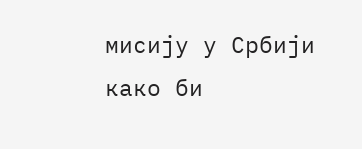мисију у Србији како би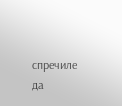спречиле да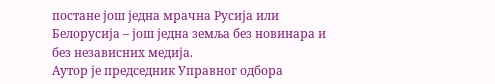постане још једна мрачна Русија или Белорусија – још једна земља без новинара и без независних медија.
Аутор је председник Управног одбора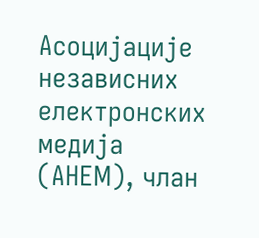Асоцијације независних електронских медија (АНЕМ), члан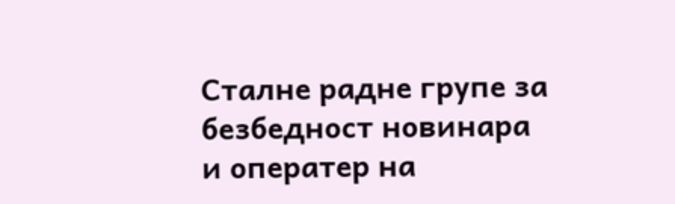Сталне радне групе за безбедност новинара и оператер на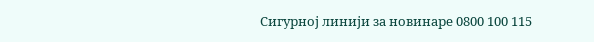Сигурној линији за новинаре 0800 100 115